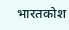भारतकोश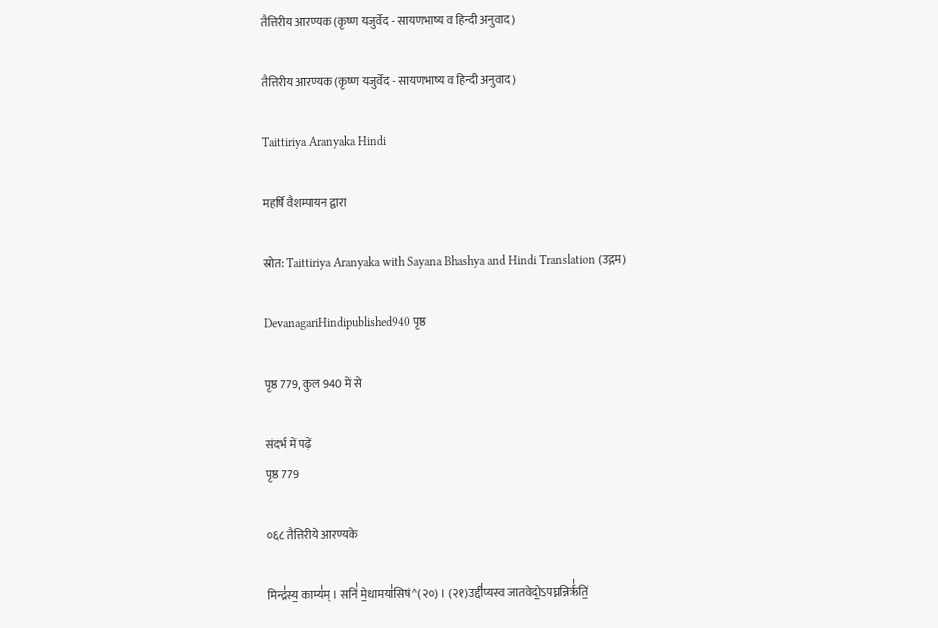तैत्तिरीय आरण्यक (कृष्ण यजुर्वेद - सायणभाष्य व हिन्दी अनुवाद)

तैत्तिरीय आरण्यक (कृष्ण यजुर्वेद - सायणभाष्य व हिन्दी अनुवाद)

Taittiriya Aranyaka Hindi

महर्षि वैशम्पायन द्वारा

स्रोत: Taittiriya Aranyaka with Sayana Bhashya and Hindi Translation (उद्गम)

DevanagariHindipublished940 पृष्ठ

पृष्ठ 779, कुल 940 में से

संदर्भ में पढ़ें
पृष्ठ 779

०६८ तैत्तिरीये आरण्यके

मिन्द्र॑स्य॒ काम्य॑म् । सनिं॑ मे॒धामया॑सिषं^(२०) । (२१)उद्दी॑प्यस्व जातवेदो॒ऽपघ्नन्निर्ऋ॑तिं॒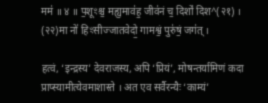मम॑ ॥ ४ ॥ प॒शूꣳश्च॒ मह्य॒माव॑ह॒ जीव॑नं च॒ दिशो॑ दिश^(२१) । (२२)मा नो॑ हिꣳसीज्जातवेदो॒ गामश्वं॒ पुरु॑षं॒ जग॑त् ।

हत्वं, ‘इन्द्रस्य’ देवराजस्य, अपि ‘प्रियं’, मोषन्तर्यामिणं कदा प्राप्स्यामीत्येवमाशास्ते । अत एव सर्वैरन्यैः ‘काम्यं’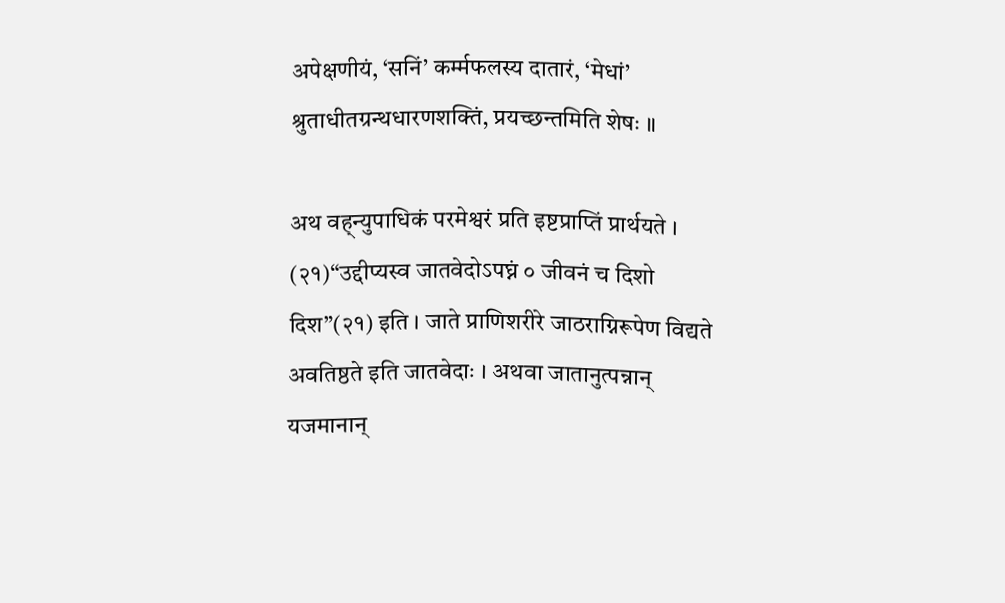अपेक्षणीयं, ‘सनिं’ कर्म्मफलस्य दातारं, ‘मेधां’ श्रुताधीतग्रन्थधारणशक्तिं, प्रयच्छन्तमिति शेषः ॥

अथ वह्न्युपाधिकं परमेश्वरं प्रति इष्टप्राप्तिं प्रार्थयते । (२१)“उद्दीप्यस्व जातवेदोऽपघ्नं ० जीवनं च दिशो दिश”(२१) इति । जाते प्राणिशरीरे जाठराग्निरूपेण विद्यते अवतिष्ठते इति जातवेदाः । अथवा जातानुत्पन्नान् यजमानान्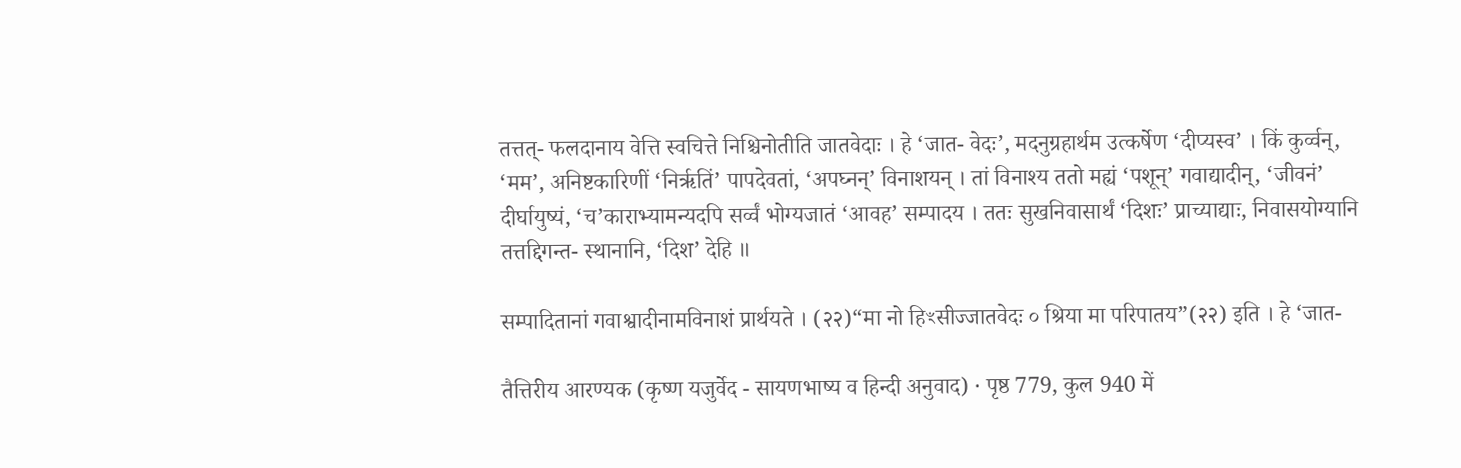तत्तत्- फलदानाय वेत्ति स्वचित्ते निश्चिनोतीति जातवेदाः । हे ‘जात- वेदः’, मदनुग्रहार्थम उत्कर्षेण ‘दीप्यस्व’ । किं कुर्व्वन्, ‘मम’, अनिष्टकारिणीं ‘निर्ऋतिं’ पापदेवतां, ‘अपघ्नन्’ विनाशयन् । तां विनाश्य ततो मह्यं ‘पशून्’ गवाद्यादीन्, ‘जीवनं’ दीर्घायुष्यं, ‘च’काराभ्यामन्यदपि सर्व्वं भोग्यजातं ‘आवह’ सम्पादय । ततः सुखनिवासार्थं ‘दिशः’ प्राच्याद्याः, निवासयोग्यानि तत्तद्दिगन्त- स्थानानि, ‘दिश’ देहि ॥

सम्पादितानां गवाश्वादीनामविनाशं प्रार्थयते । (२२)“मा नो हिꣳसीज्जातवेदः ० श्रिया मा परिपातय”(२२) इति । हे ‘जात-

तैत्तिरीय आरण्यक (कृष्ण यजुर्वेद - सायणभाष्य व हिन्दी अनुवाद) · पृष्ठ 779, कुल 940 में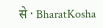से · BharatKosha